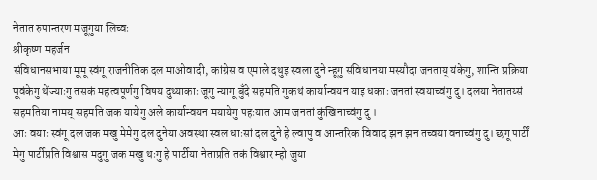नेतात रुपान्तरण मजूगुया लिच्वः
श्रीकृष्ण महर्जन
संविधानसभाया मूमू स्वंगू राजनीतिक दल माओवादी, कांग्रेस व एमाले दथुइ स्वला दुने न्हूगु संविधानया मस्यौदा जनताय् यंकेगु, शान्ति प्रक्रिया पूवंकेगु थेंज्याःगु तसकं महत्वपूर्णगु विषय दुथ्याकाः जूगु न्यागू बुँदे सहमति गुकथं कार्यान्वयन याइ धकाः जनतां स्वयाच्वंगु दु। दलया नेतातय्सं सहमतिया नामय् सहमति जक यायेगु अले कार्यान्वयन मयायेगु पहःयात आम जनतां कुंखिनाच्वंगु दु ।
आः वयाः स्वंगू दल जक मखु मेमेगु दल दुनेया अवस्था स्वल धाःसां दल दुने हे ल्वापु व आन्तरिक विवाद झन झन तच्वया वनाच्वंगु दु। छगू पार्टीं मेगु पार्टीप्रति विश्वास मदुगु जक मखु थःगु हे पार्टीया नेताप्रति तकं विश्वार म्हो जुया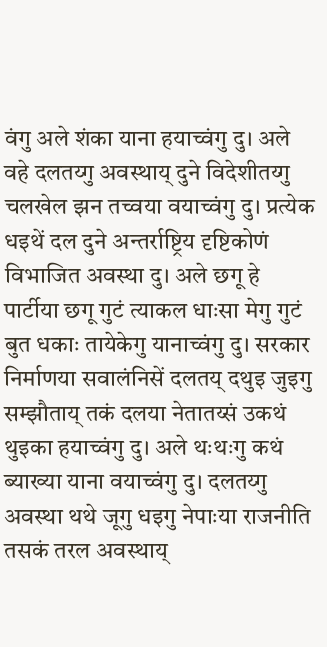वंगु अले शंका याना हयाच्वंगु दु। अले वहे दलतय्गु अवस्थाय् दुने विदेशीतय्गु चलखेल झन तच्वया वयाच्वंगु दु। प्रत्येक धइथें दल दुने अन्तर्राष्ट्रिय दृष्टिकोणं विभाजित अवस्था दु। अले छगू हे पार्टीया छगू गुटं त्याकल धाःसा मेगु गुटं बुत धकाः तायेकेगु यानाच्वंगु दु। सरकार निर्माणया सवालंनिसें दलतय् दथुइ जुइगु सम्झौताय् तकं दलया नेतातय्सं उकथं थुइका हयाच्वंगु दु। अले थःथःगु कथं ब्याख्या याना वयाच्वंगु दु। दलतय्गु अवस्था थथे जूगु धइगु नेपाःया राजनीति तसकं तरल अवस्थाय्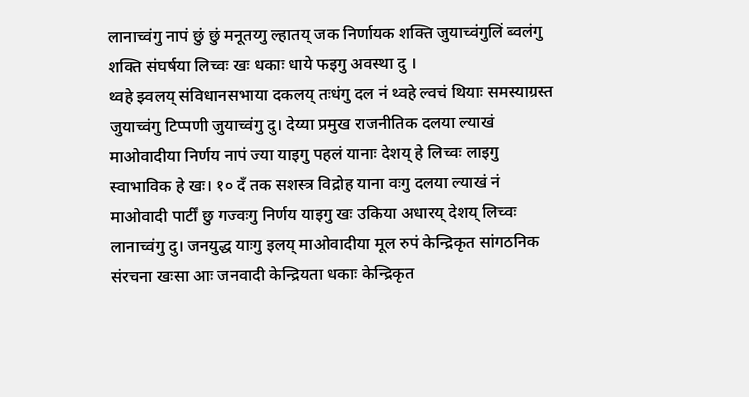लानाच्वंगु नापं छुं छुं मनूतय्गु ल्हातय् जक निर्णायक शक्ति जुयाच्वंगुलिं ब्वलंगु शक्ति संघर्षया लिच्वः खः धकाः धाये फइगु अवस्था दु ।
थ्वहे झ्वलय् संविधानसभाया दकलय् तःधंगु दल नं थ्वहे ल्वचं थियाः समस्याग्रस्त जुयाच्वंगु टिप्पणी जुयाच्वंगु दु। देय्या प्रमुख राजनीतिक दलया ल्याखं माओवादीया निर्णय नापं ज्या याइगु पहलं यानाः देशय् हे लिच्वः लाइगु स्वाभाविक हे खः। १० दँ तक सशस्त्र विद्रोह याना वःगु दलया ल्याखं नं माओवादी पार्टीं छु गज्वःगु निर्णय याइगु खः उकिया अधारय् देशय् लिच्वः लानाच्वंगु दु। जनयुद्ध याःगु इलय् माओवादीया मूल रुपं केन्द्रिकृत सांगठनिक संरचना खःसा आः जनवादी केन्द्रियता धकाः केन्द्रिकृत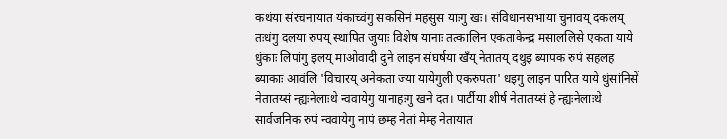कथंया संरचनायात यंकाच्वंगु सकसिनं महसुस याःगु खः। संविधानसभाया चुनावय् दकलय् तःधंगु दलया रुपय् स्थापित जुयाः विशेष यानाः तत्कालिन एकताकेन्द्र मसाललिसे एकता याये धुंकाः लिपांगु इलय् माओवादी दुने लाइन संघर्षया खँय् नेतातय् दथुइ ब्यापक रुपं सहलह ब्याकाः आवंलि 'विचारय् अनेकता ज्या यायेगुली एकरुपता' धइगु लाइन पारित याये धुंसांनिसें नेतातय्सं न्ह्यःनेलाःथे न्ववायेगु यानाहःगु खने दत। पार्टीया शीर्ष नेतातय्सं हे न्ह्यःनेलाःथे सार्वजनिक रुपं न्ववायेगु नापं छम्ह नेतां मेम्ह नेतायात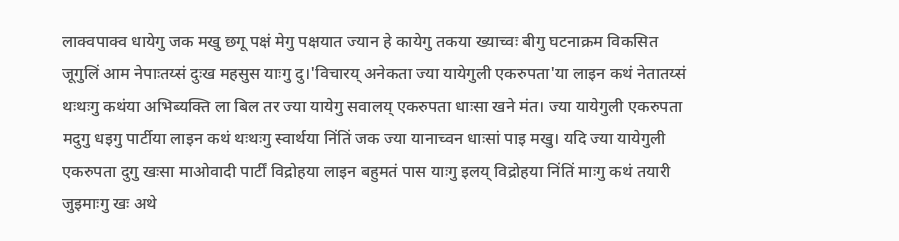लाक्वपाक्व धायेगु जक मखु छगू पक्षं मेगु पक्षयात ज्यान हे कायेगु तकया ख्याच्वः बीगु घटनाक्रम विकसित जूगुलिं आम नेपाःतय्सं दुःख महसुस याःगु दु।'विचारय् अनेकता ज्या यायेगुली एकरुपता'या लाइन कथं नेतातय्सं थःथःगु कथंया अभिब्यक्ति ला बिल तर ज्या यायेगु सवालय् एकरुपता धाःसा खने मंत। ज्या यायेगुली एकरुपता मदुगु धइगु पार्टीया लाइन कथं थःथःगु स्वार्थया निंतिं जक ज्या यानाच्वन धाःसां पाइ मखु। यदि ज्या यायेगुली एकरुपता दुगु खःसा माओवादी पार्टीं विद्रोहया लाइन बहुमतं पास याःगु इलय् विद्रोहया निंतिं माःगु कथं तयारी जुइमाःगु खः अथे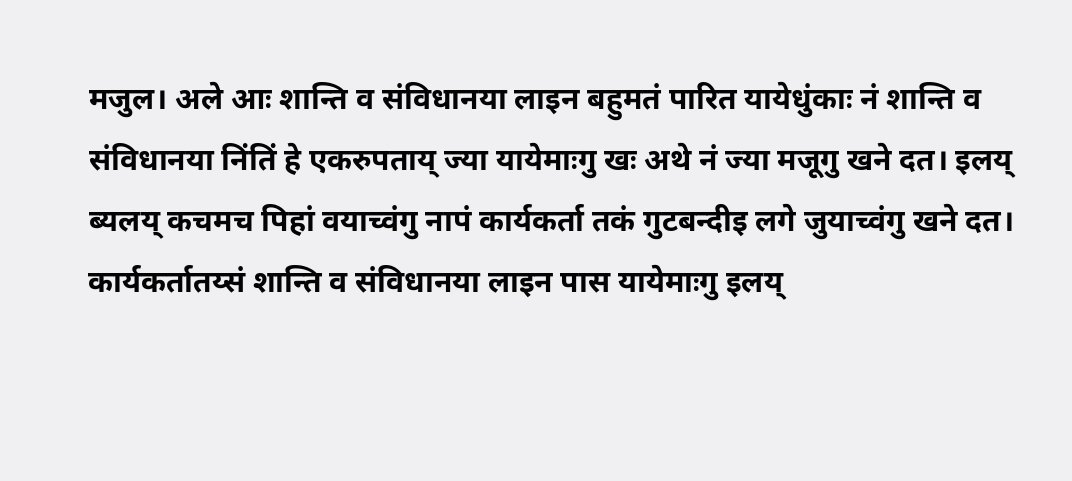मजुल। अले आः शान्ति व संविधानया लाइन बहुमतं पारित यायेधुंकाः नं शान्ति व संविधानया निंतिं हे एकरुपताय् ज्या यायेमाःगु खः अथे नं ज्या मजूगु खने दत। इलय् ब्यलय् कचमच पिहां वयाच्वंगु नापं कार्यकर्ता तकं गुटबन्दीइ लगे जुयाच्वंगु खने दत। कार्यकर्तातय्सं शान्ति व संविधानया लाइन पास यायेमाःगु इलय्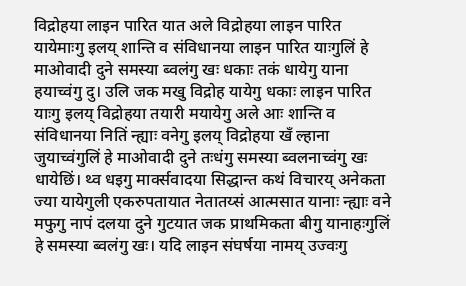विद्रोहया लाइन पारित यात अले विद्रोहया लाइन पारित यायेमाःगु इलय् शान्ति व संविधानया लाइन पारित याःगुलिं हे माओवादी दुने समस्या ब्वलंगु खः धकाः तकं धायेगु याना हयाच्वंगु दु। उलि जक मखु विद्रोह यायेगु धकाः लाइन पारित याःगु इलय् विद्रोहया तयारी मयायेगु अले आः शान्ति व संविधानया नितिं न्ह्याः वनेगु इलय् विद्रोहया खँ ल्हाना जुयाच्वंगुलिं हे माओवादी दुने तःधंगु समस्या ब्वलनाच्वंगु खः धायेछिं। थ्व धइगु मार्क्सवादया सिद्धान्त कथं विचारय् अनेकता ज्या यायेगुली एकरुपतायात नेतातय्सं आत्मसात यानाः न्ह्याः वने मफुगु नापं दलया दुने गुटयात जक प्राथमिकता बीगु यानाहःगुलिं हे समस्या ब्वलंगु खः। यदि लाइन संघर्षया नामय् उज्वःगु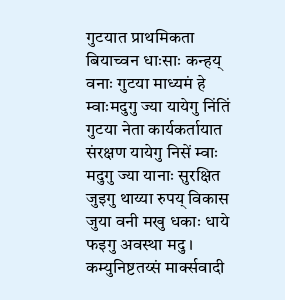गुटयात प्राथमिकता बियाच्वन धाःसाः कन्हय् वनाः गुटया माध्यमं हे म्वाःमदुगु ज्या यायेगु निंतिं गुटया नेता कार्यकर्तायात संरक्षण यायेगु निसें म्वाः मदुगु ज्या यानाः सुरक्षित जुइगु थाय्या रुपय् विकास जुया वनी मखु धकाः धाये फइगु अवस्था मदु ।
कम्युनिष्टतय्सं मार्क्सवादी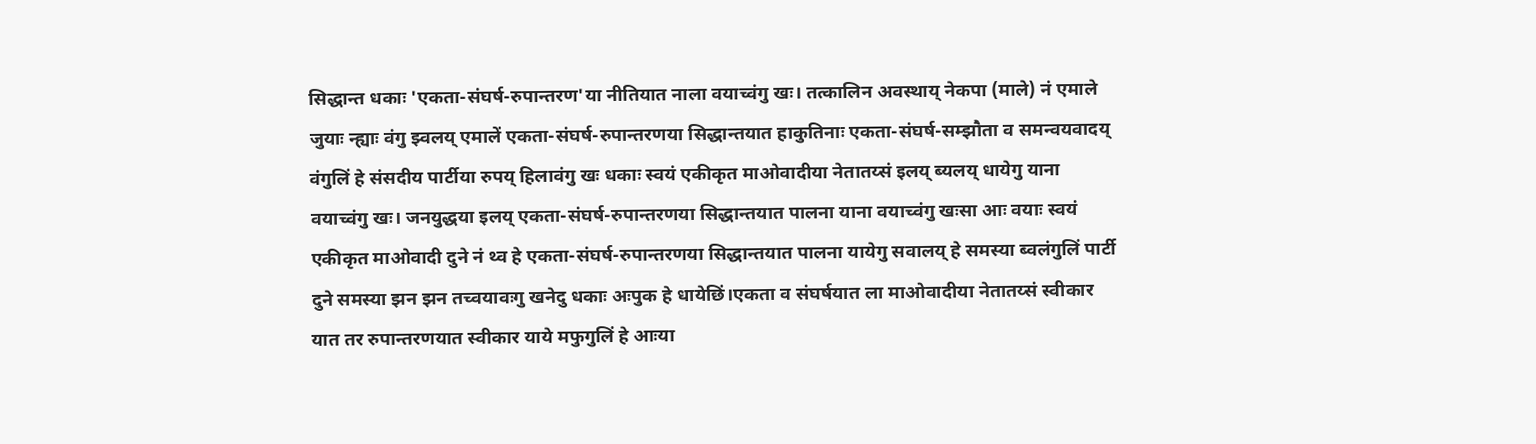सिद्धान्त धकाः 'एकता-संघर्ष-रुपान्तरण'या नीतियात नाला वयाच्वंगु खः। तत्कालिन अवस्थाय् नेकपा (माले) नं एमाले जुयाः न्ह्याः वंगु झ्वलय् एमालें एकता-संघर्ष-रुपान्तरणया सिद्धान्तयात हाकुतिनाः एकता-संघर्ष-सम्झौता व समन्वयवादय् वंगुलिं हे संसदीय पार्टीया रुपय् हिलावंगु खः धकाः स्वयं एकीकृत माओवादीया नेतातय्सं इलय् ब्यलय् धायेगु याना वयाच्वंगु खः। जनयुद्धया इलय् एकता-संघर्ष-रुपान्तरणया सिद्धान्तयात पालना याना वयाच्वंगु खःसा आः वयाः स्वयं एकीकृत माओवादी दुने नं थ्व हे एकता-संघर्ष-रुपान्तरणया सिद्धान्तयात पालना यायेगु सवालय् हे समस्या ब्वलंगुलिं पार्टी दुने समस्या झन झन तच्वयावःगु खनेदु धकाः अःपुक हे धायेछिं।एकता व संघर्षयात ला माओवादीया नेतातय्सं स्वीकार यात तर रुपान्तरणयात स्वीकार याये मफुगुलिं हे आःया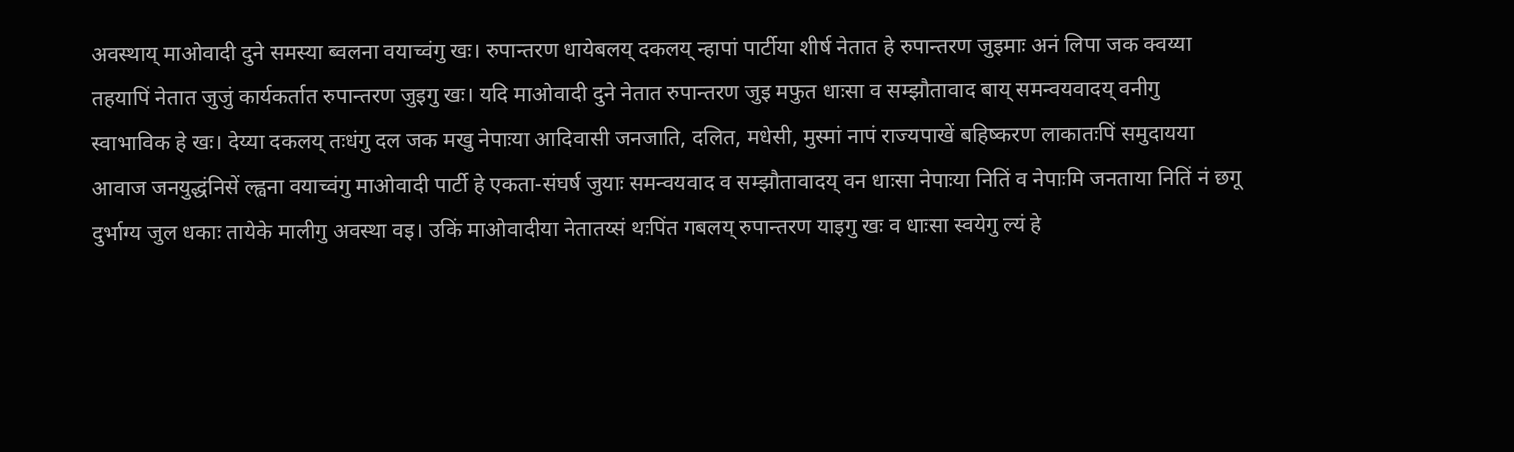अवस्थाय् माओवादी दुने समस्या ब्वलना वयाच्वंगु खः। रुपान्तरण धायेबलय् दकलय् न्हापां पार्टीया शीर्ष नेतात हे रुपान्तरण जुइमाः अनं लिपा जक क्वय्या तहयापिं नेतात जुजुं कार्यकर्तात रुपान्तरण जुइगु खः। यदि माओवादी दुने नेतात रुपान्तरण जुइ मफुत धाःसा व सम्झौतावाद बाय् समन्वयवादय् वनीगु स्वाभाविक हे खः। देय्या दकलय् तःधंगु दल जक मखु नेपाःया आदिवासी जनजाति, दलित, मधेसी, मुस्मां नापं राज्यपाखें बहिष्करण लाकातःपिं समुदायया आवाज जनयुद्धंनिसें ल्ह्वना वयाच्वंगु माओवादी पार्टी हे एकता-संघर्ष जुयाः समन्वयवाद व सम्झौतावादय् वन धाःसा नेपाःया नितिं व नेपाःमि जनताया नितिं नं छगू दुर्भाग्य जुल धकाः तायेके मालीगु अवस्था वइ। उकिं माओवादीया नेतातय्सं थःपिंत गबलय् रुपान्तरण याइगु खः व धाःसा स्वयेगु ल्यं हे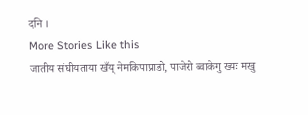दनि ।
More Stories Like this
जातीय संघीयताया खँय् नेमकिपाप्राडो, पाजेरो ब्वाकेगु ख्यः मखु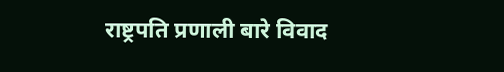राष्ट्रपति प्रणाली बारे विवाद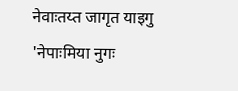नेवाःतय्त जागृत याइगु 'नेपाःमिया नुगः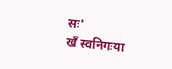सः'
खँ स्वनिगःया